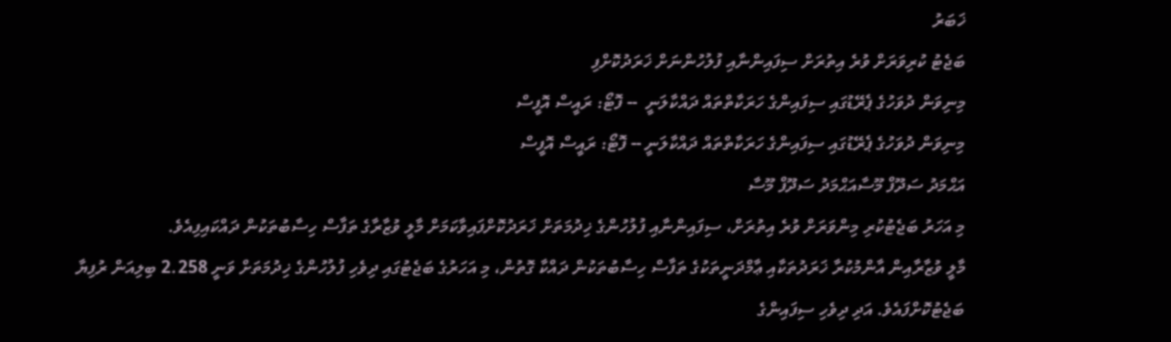ޚަބަރު
ބަޖެޓު ކުރިވަރަށް ވުރެ އިތުރަށް ސިފައިންނާއި ފުލުހުންނަށް ޚަރަދުކޮށްފި
މިނިވަން ދުވަހުގެ ޕެރޭޑުގައި ސިފައިންގެ ހަރަކާތްތައް ދައްކާލަނީ  -- ފޮޓޯ: ރައީސް އޮފީސް
މިނިވަން ދުވަހުގެ ޕެރޭޑުގައި ސިފައިންގެ ހަރަކާތްތައް ދައްކާލަނީ -- ފޮޓޯ: ރައީސް އޮފީސް
އަޙްމަދު ސަދޫފް މޫސާއަޙްމަދު ސަދޫފް މޫސާ
މި އަހަރު ބަޖެޓުކުރި މިންވަރަށް ވުރެ އިތުރަށް، ސިފައިންނާއި ފުލުހުންގެ ޚިދުމަތަށް ޚަރަދުކޮށްފައިވާކަމަށް މާލީ ވުޒާރާގެ ތަފާސް ހިސާބުތަކުން ދައްކައިފިއެވެ.
މާލީ ވުޒާރާއިން އާންމުކުރާ ޚަރަދުތަކާއި ޢާމްދަނީތަކުގެ ތަފާސް ހިސާބުތަކުން ދައްކާ ގޮތުން، މި އަހަރުގެ ބަޖެޓުގައި ދިވެހި ފުލުހުންގެ ޚިދުމަތަށް ވަނީ 2.258 ބިލިއަން ރުފިޔާ ބަޖެޓުކޮށްފައެވެ. އަދި ދިވެހި ސިފައިންގެ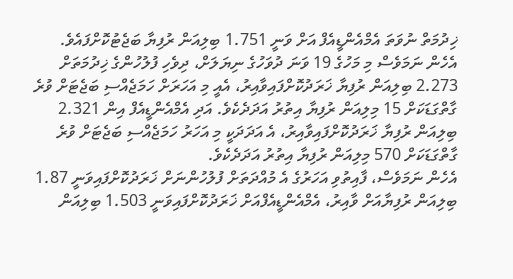ޚިދުމަތް ނުވަތަ އެމްއެންޑީއެފް އަށް ވަނީ 1.751 ބިލިއަން ރުފިޔާ ބަޖެޓުކޮށްފައެވެ.
އެހެން ނަމަވެސް މި މަހުގެ 19 ވަނަ ދުވަހުގެ ނިޔަލަށް، ދިވެހި ފުލުހުންގެ ޚިދުމަތަށް 2.273 ބިލިއަން ރުފިޔާ ޚަރަދުކޮށްފައިވާއިރު، އެއީ މި އަހަރަށް ހަމަޖެއްސި ބަޖެޓަށް ވުރެ ގާތްގަޑަކަށް 15 މިލިއަން ރުފިޔާ އިތުރު އަދަދެކެވެ. އަދި އެމްއެންޑީއެފް އިން 2.321 ބިލިއަން ރުފިޔާ ޚަރަދުކޮށްފައިވާއިރު، އެ އަދަދަކީ މި އަހަރު ހަމަޖެއްސި ބަޖެޓަށް ވުރެ ގާތްގަޑަކަށް 570 މިލިއަން ރުފިޔާ އިތުރު އަދަދެކެވެ.
އެހެން ނަމަވެސް، ފާއިތުވި އަހަރުގެ އެ މުއްދަތަށް ފުލުހުންނަށް ޚަރަދުކޮށްފައިވަނީ 1.87 ބިލިއަން ރުފިޔާއަށް ވާއިރު، އެމްއެންޑީއެފްއަށް ޚަރަދުކޮށްފައިވަނީ 1.503 ބިލިއަން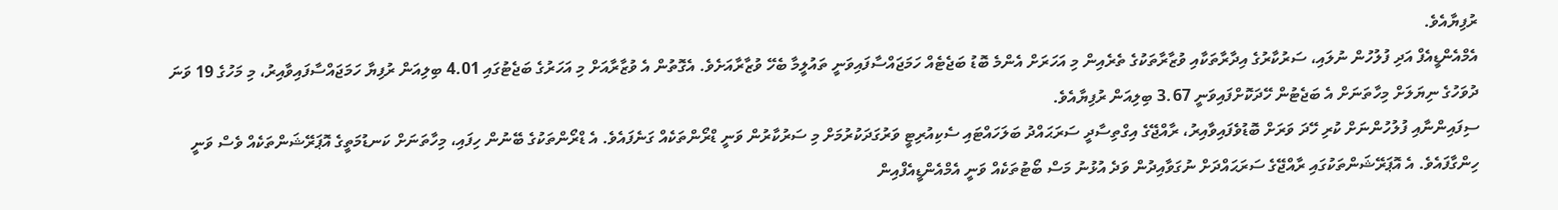ރުފިޔާއެވެ.
އެމްއެންޑީއެފް އަދި ފުލުހުން ނުލައި، ސަރުކާރުގެ އިދާރާތަކާއި ވުޒާރާތަކުގެ ތެރެއިން މި އަހަރަށް އެންމެ ބޮޑު ބަޖެޓެއް ހަމަޖައްސާފައިވަނީ ތައުލީމާ ބެހޭ ވުޒާރާއަށެވެ. އެގޮތުން އެ ވުޒާރާއަށް މި އަހަރުގެ ބަޖެޓުގައި 4.01 ބިލިއަން ރުފިޔާ ހަމަޖައްސާފައިވާއިރު، މި މަހުގެ 19 ވަނަ ދުވަހުގެ ނިޔަލަށް މިހާތަނަށް އެ ބަޖެޓުން ހޭދަކޮށްފައިވަނީ 3.67 ބިލިއަން ރުފިޔާއެވެ.
ސިފައިންނާއި ފުލުހުންނަށް ކުރި ހޭދަ ވަރަށް ބޮޑުވެފައިވާއިރު، ރާއްޖޭގެ އިގްތިސާދީ ސަރަޙައްދު ބަލަހައްޓައި ސެކިއުރިޓީ ވަރުގަދަކުރުމަށް މި ސަރުކާރުން ވަނީ ޑްރޯންތަކެއް ގަނެފައެވެ. އެ ޑްރޯންތަކުގެ ބޭނުން ހިފައި، މިހާތަނަށް ކަނޑުމަތީގެ އޮޕަރޭޝަންތަކެއް ވެސް ވަނީ ހިންގާފައެވެ. އެ އޮޕަރޭޝަންތަކުގައި ރާއްޖޭގެ ސަރަޙައްދަށް ނުގަވާއިދުން ވަދެ އުޅުނު މަސް ބޯޓުތަކެއް ވަނީ އެމްއެންޑީއެފްއިން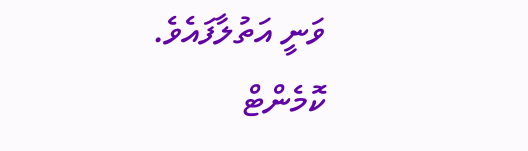ވަނީ އަތުލާފައެވެ.
ކޮމެންޓް